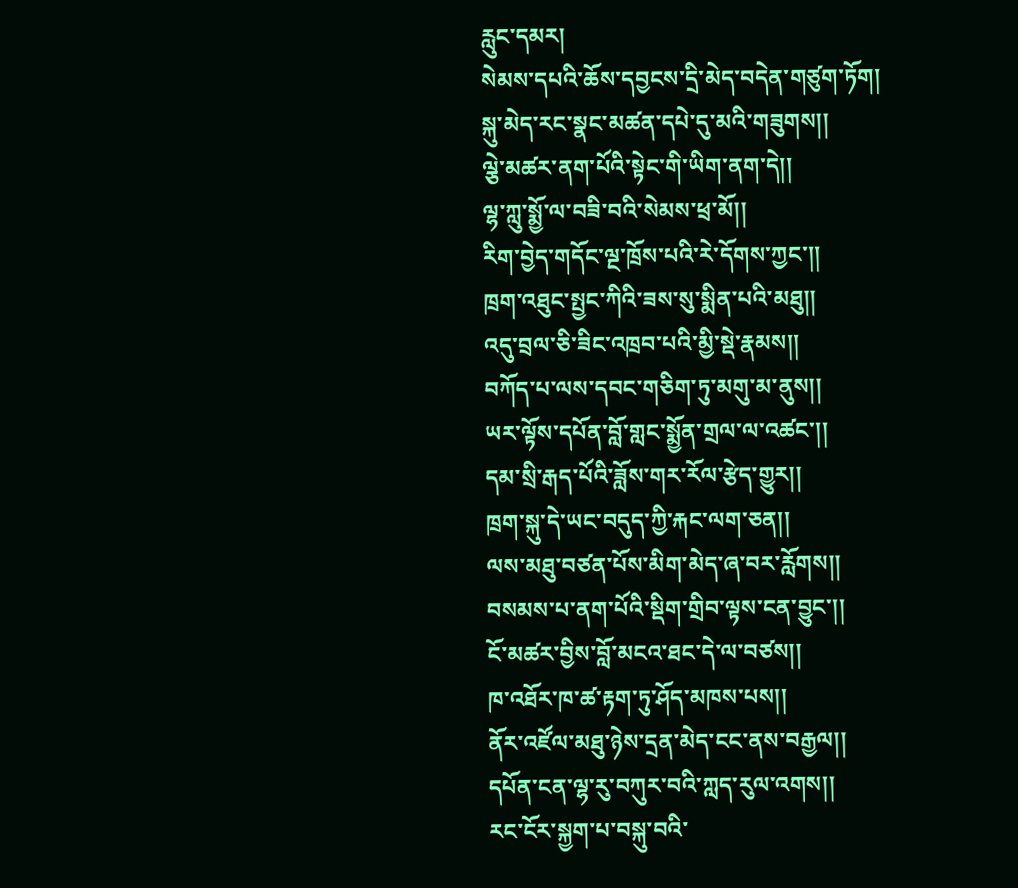རླུང་དམར།
སེམས་དཔའི་ཆོས་དབྱངས་དྲི་མེད་བདེན་གཙུག་ཏོག།
སྐུ་མེད་རང་སྣང་མཚན་དཔེ་དུ་མའི་གཟུགས།།
ལྕེ་མཚར་ནག་པོའི་སྟེང་གི་ཡིག་ནག་དེ།།
ལྷ་ཀླུ་སྨྱོ་ལ་བཟི་བའི་སེམས་ཕྲ་མོ།།
རིག་བྱེད་གདོང་ལྔ་ཁྲོས་པའི་རེ་དོགས་ཀྱང་།།
ཁྲག་འཐུང་སྤྱང་ཀིའི་ཟས་སུ་སྨིན་པའི་མཐུ།།
འདུ་བྲལ་ཅི་ཟིང་འཁྲབ་པའི་མྱི་སྡེ་རྣམས།།
བཀོད་པ་ལས་དབང་གཅིག་ཏུ་མགུ་མ་ནུས།།
ཡར་ལྟོས་དཔོན་བློ་གླང་སྨྱོན་གྲལ་ལ་འཚང་།།
དམ་སྲི་རྒད་པོའི་ཟློས་གར་རོལ་རྩེད་གྱུར།།
ཁྲག་སྐུ་དེ་ཡང་བདུད་ཀྱི་རྐང་ལག་ཅན།།
ལས་མཐུ་བཙན་པོས་མིག་མེད་ཞ་བར་རློགས།།
བསམས་པ་ནག་པོའི་སྡིག་གྲིབ་ལྟས་ངན་བྱུང་།།
ངོ་མཚར་བྱིས་བློ་མངའ་ཐང་དེ་ལ་བཙས།།
ཁ་འཐོར་ཁ་ཚ་རྟག་ཏུ་ཤོད་མཁས་པས།།
ནོར་འཛོལ་མཐུ་ཉེས་དྲན་མེད་ངང་ནས་བརྒྱལ།།
དཔོན་ངན་ལྷ་རུ་བཀུར་བའི་ཀླད་རུལ་འགས།།
རང་ངོར་སྐྱག་པ་བསྐུ་བའི་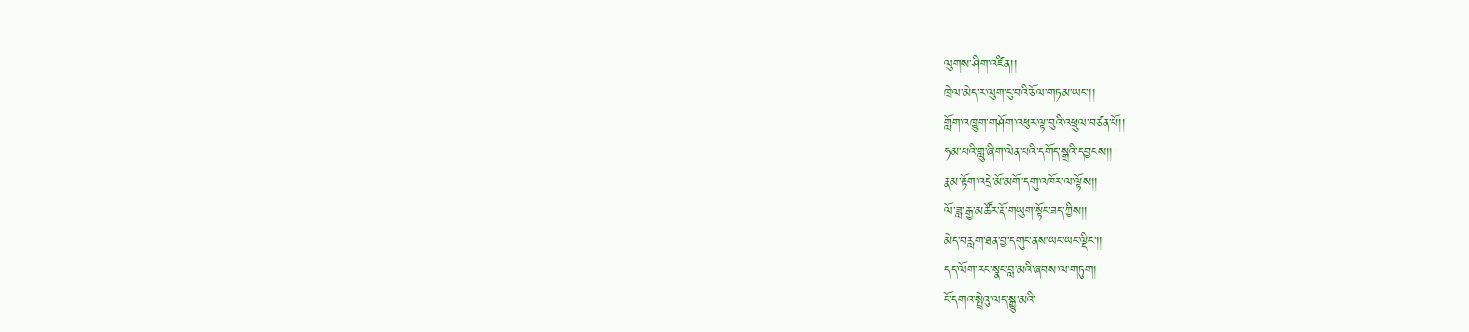ལུགས་ཤིག་འཛིན།།
ཁྲེལ་མེད་ར་ལུག་ངུ་བའི་ཅོལ་གཏམ་ཡང་།།
གློག་འཁྱུག་གཤོག་འཕུར་ལྟ་བུའི་འཕྲུལ་བཙན་པོ།།
ཧམ་པའི་གླུ་ཞིག་ལེན་པའི་དགོད་སྒྲའི་དབྱངས།།
རྣམ་རྟོག་འདྲེ་མོ་མགོ་དགུ་འཁོར་ལ་ལྟོས།།
ལོ་ཟླ་རྒྱ་མཚོར་རྡོ་གཡུག་སྟོང་ཟད་ཀྱིས།།
མེད་བརླག་ཐན་བྱ་དགུང་ནས་ཡང་ཡང་ལྡིང་།།
དད་ལོག་རང་སྣང་བླ་མའི་ཞབས་ལ་གཏུག།
ངོ་དགའ་སྤྲེའུ་ལད་སྒྱུ་མའི་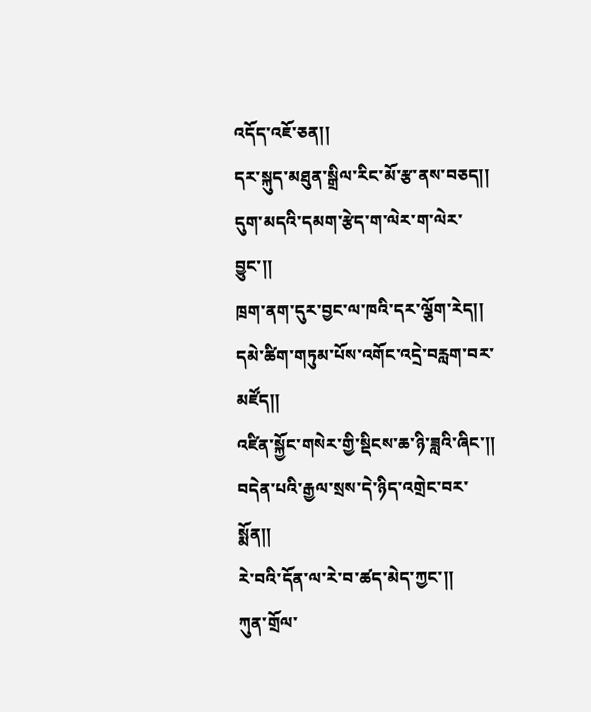འདོད་འཇོ་ཅན།།
དར་སྐུད་མཐུན་སྒྲིལ་རིང་མོ་རྩ་ནས་བཅད།།
དུག་མདའི་དམག་རྩེད་ག་ལེར་ག་ལེར་བྱུང་།།
ཁྲག་ནག་དུར་བྱང་ལ་ཁའི་དར་ལྕོག་རེད།།
དམེ་ཚིག་གཏུམ་པོས་འགོང་འདྲེ་བརླག་བར་མཛོད།།
འཛིན་སྐྱོང་གསེར་གྱི་སྡིངས་ཆ་ཉི་ཟླའི་ཞིང་།།
བདེན་པའི་རྒྱལ་སྲས་དེ་ཉིད་འགྲེང་བར་སྨོན།།
རེ་བའི་དོན་ལ་རེ་བ་ཚད་མེད་ཀྱང་།།
ཀུན་གྲོལ་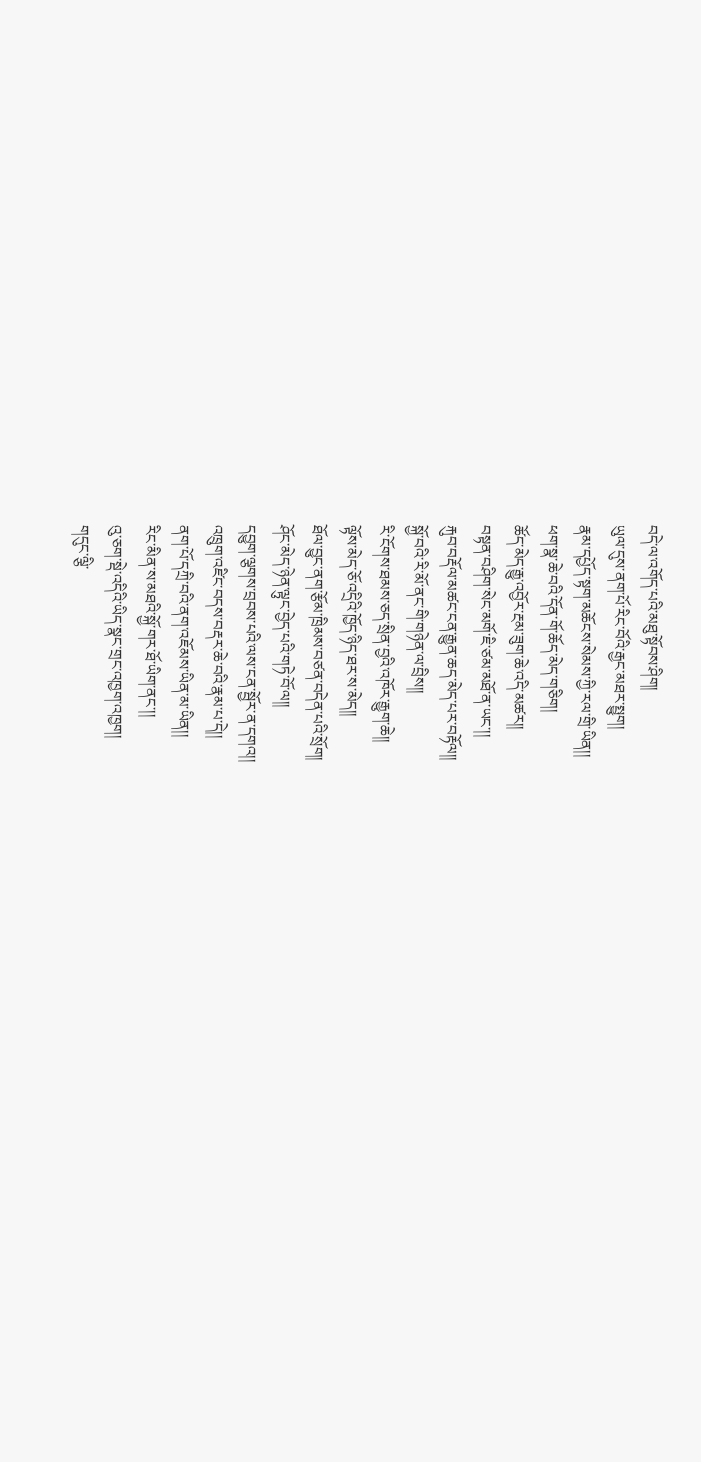བདེ་ལ་འགོད་པའི་མཐུ་སྟོབས་ཤིག།
ཡུལ་དུས་ནག་པོ་རིང་བོའི་རྒྱང་མཐར་སྤྱུག།
རྣམ་དཔྱོད་སྟག་མཆོངས་སེམས་ཀྱི་རལ་གྲི་ཡིན།།
ཕག་སྣ་ཆེ་བའི་དོན་གོ་ཆོད་མེད་གཅིག།
ཚོད་མེད་རྒྱུ་འབྱོར་རྔམ་ཟུག་ཆེ་འདི་མཚར།།
བསྟན་བཤིག་སེང་མགོ་ཇི་ཙམ་མཐོ་ན་ཡང་།།
རྐུབ་བརྡོལ་མཚང་ངན་རྒྱུན་ཆད་མེད་པར་བརྟོལ།།
སྐྱོ་བའི་རི་མོ་ནང་གི་གཉེན་ལ་བྲིས།།
རི་ངོགས་ཐམས་ཅད་སྲིན་བྱའི་འཁོར་རྒྱུག་ཆེ།།
ལྟོས་མེད་ཅོ་འདྲིའི་ཁྱོད་ཉིད་ཐར་ས་མེད།།
ཐོལ་བྱུང་ནག་རྩོམ་ཁྲིམས་བཙན་བདེན་པའི་སྲོག།
ཤོང་མེད་ཉེན་ལྟུང་བྱེད་པའི་གཏེ་བོ་ལ།།
དབྱུག་ལྕགས་བྲབས་པའི་ལས་ངན་སྦྱོར་ན་དགའ།།
འཁྲུག་འཛིང་བདས་བརྡར་ཆེ་བའི་རྣམ་པ་དེ།།
ནག་པོ་དཀྲི་བའི་ནག་འཇོམས་ཡིན་མ་ཡིན།།
རིང་མིན་ས་མཐའི་སྐྱོ་གར་ཐོ་ཡིག་ནང་།།
འུ་ཅག་སྡེ་འདིའི་ཡིད་སྣང་གྲང་འཁྱག་འཁྱག།
གདུང་ལྕི་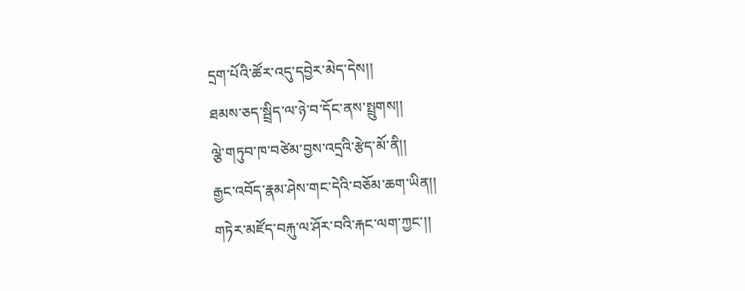དྲག་པོའི་ཚོར་འདུ་དབྱེར་མེད་དེས།།
ཐམས་ཅད་སྦྲིད་ལ་ཉེ་བ་དོང་ནས་སྤྲུགས།།
ལྕེ་གཏུབ་ཁ་བཙེམ་བྱས་འདྲའི་རྩེད་མོ་ནི།།
རྒྱང་འབོད་རྣམ་ཤེས་གང་དེའི་བཅོམ་ཆག་ཡིན།།
གཏེར་མཛོད་བརྐུ་ལ་ཤོར་བའི་རྐང་ལག་ཀྱང་།།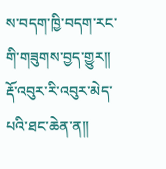ས་བདག་ཁྱི་བདག་རང་གི་གཟུགས་བྱད་གྱུར།།
རྡོ་འབུར་རི་འབུར་མེད་པའི་ཐང་ཆེན་ན།།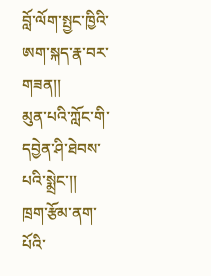བློ་ལོག་སྤྱང་ཁྱིའི་ཨག་སྐད་རྣ་བར་གཟན།།
མུན་པའི་ཀློང་གི་དབྱེན་ཤི་ཐེབས་པའི་སྨྲེང་།།
ཁྲག་རྩོམ་ནག་པོའི་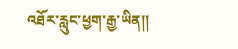འཐོར་རླུང་ཕྱག་རྒྱ་ཡིན།།